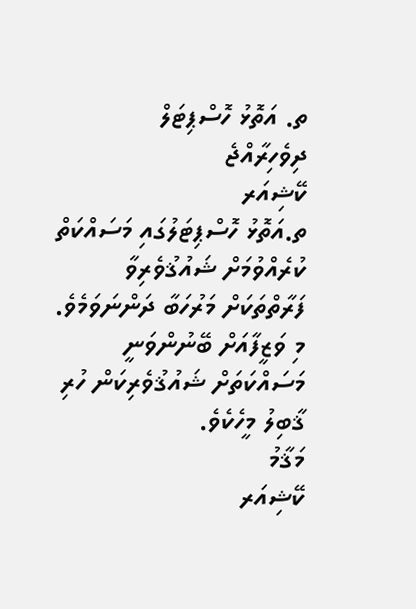ތ. އަތޮޅު ހޮސްޕިޓަލް
ދިވެހިރާއްޖެ
ކޭޝިއަރ
ތ.އަތޮޅު ހޮސްޕިޓަލުގައި މަސައްކަތް ކުރެއްވުމަށް ޝައުޤުވެރިވާ ފަރާތްތަކަށް މަރުހަބާ ދަންނަވަމެވެ. މި ވަޒީފާއަށް ބޭނުންވަނީ މަސައްކަތަށް ޝައުޤުވެރިކަން ހުރި ޤާބިލު މީހެކެވެ.
މަޤާމު
ކޭޝިއަރ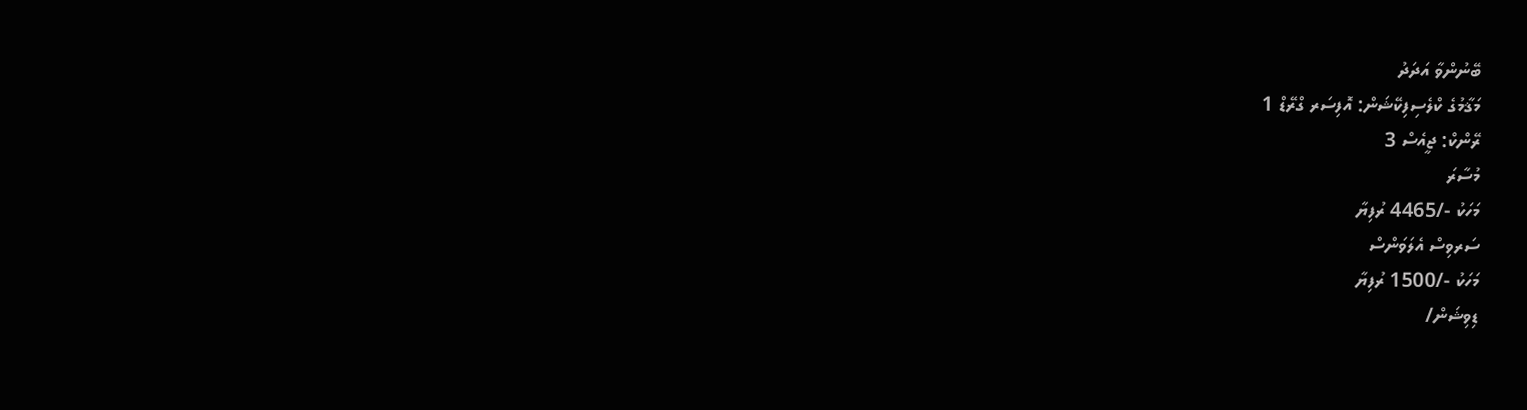ބޭނުންވާ އަދަދު
މަޤާމުގެ ކްލެސިފިކޭޝަން: އޮފިސަރ ގްރޭޑް 1
ރޭންކް: ޖީއެސް 3
މުސާރަ
މަހަކު -/4465 ރުފިޔާ
ސަރވިސް އެލަވަންސް
މަހަކު -/1500 ރުފިޔާ
ޑިވިޝަން/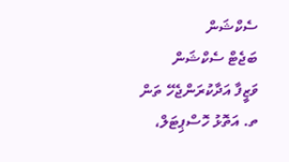ސެކްޝަން
ބަޖެޓް ސެކްޝަން
ވަޒީފާ އަދާކުރަންޖެހޭ ތަން
ތ. އަތޮޅު ހޮސްޕިޓަލް،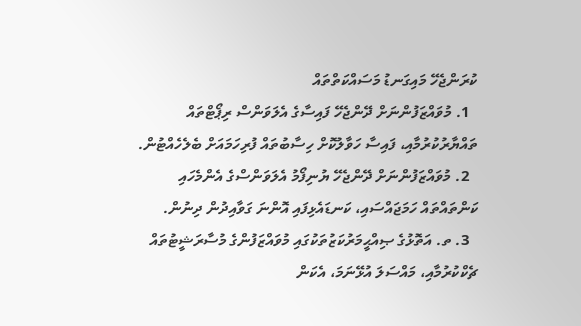ކުރަންޖެހޭ މައިގަނޑު މަސައްކަތްތައް
  1. މުވައްޒަފުންނަށް ދޭންޖެހޭ ފައިސާގެ އެލަވަންސް ރިޕޯޓްތައް ތައްޔާރުކުރުމާއި، ފައިސާ ހަވާލުކޮށް ހިސާބުތައް ފުރިހަމައަށް ބެލެހެއްޓުން.
  2. މުވައްޒަފުންނަށް ދޭންޖެހޭ ޔުނިފޯމު އެލަވަންސްގެ އެންމެހައި ކަންތައްތައް ހަމަޖައްސައި، ކަނޑައެޅިފައި އޮންނަ ގަވާއިދުން ދިނުން.
  3. ތ. އަތޮޅުގެ ޞިއްޙީމަރުކަޒުތަކުގައި މުވައްޒަފުންގެ މުސާރަޝީޓުތައް ޗެކްކުރުމާއި، މައްސަލަ އުޅޭނަމަ، އެކަން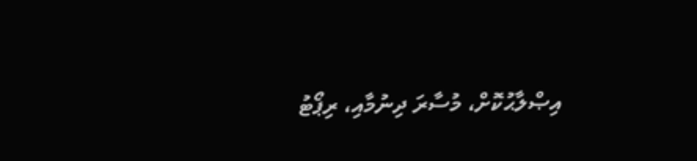އިޞްލާޙުކޮށް، މުސާރަ ދިނުމާއި، ރިޕޯޓު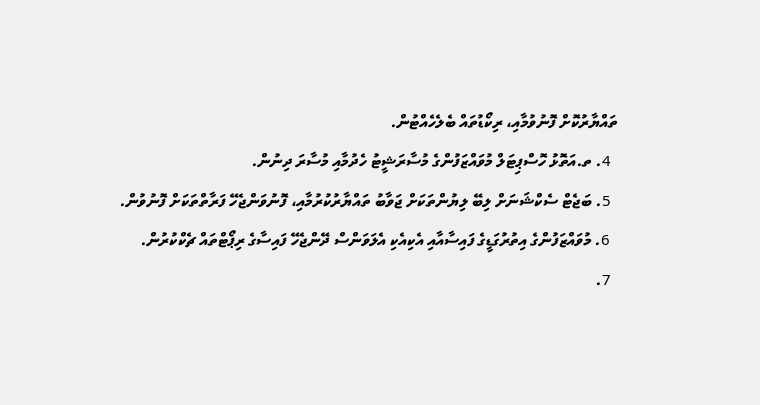ތައްޔާރުކޮށް ފޮނުވުމާއި، ރިކޯޑުތައް ބެލެހެއްޓުން.
  4. ތ.އަތޮޅު ހޮސްޕިޓަލް މުވައްޒަފުންގެ މުސާރަޝީޓު ހެދުމާއި މުސާރަ ދިނުން.
  5. ބަޖެޓް ސެކްޝަނަށް ލިބޭ ލިޔުންތަކަށް ޖަވާބު ތައްޔާރުކުރުމާއި، ފޮނުވަންޖެހޭ ފަރާތްތަކަށް ފޮނުވުން.
  6. މުވައްޒަފުންގެ އިތުރުގަޑީގެ ފައިސާއާއި އެކިއެކި އެލަވަންސް ދޭންޖެހޭ ފައިސާގެ ރިޕޯޓްތައް ޗެކްކުރުން.
  7.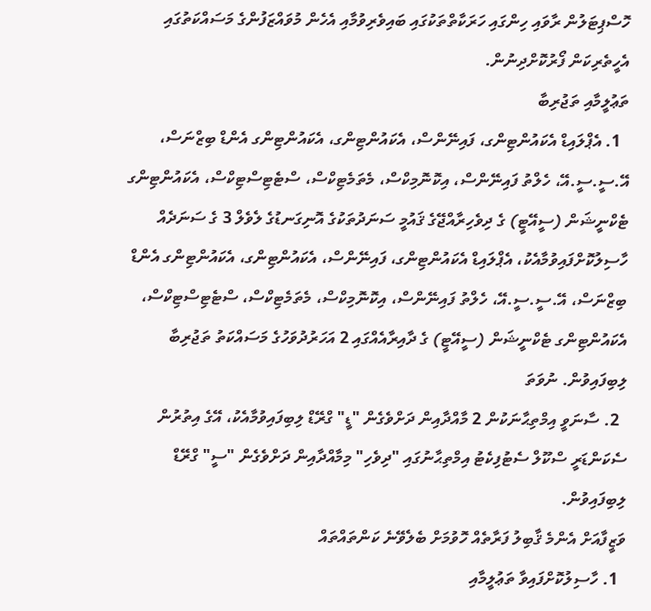ހޮސްޕިޓަލުން ރާވައި ހިންގައި ހަރަކާތްތަކުގައި ބައިވެރިވުމާއި އެހެން މުވައްޒަފުންގެ މަސައްކަތުގައި އެހީތެރިކަން ފޯރުކޮށްދިނުން.
ތަޢުލީމާއި ތަޖުރިބާ
  1. އެޕްލައިޑް އެކައުންޓިންގ، ފައިނޭންސް، އެކައުންޓިންގ، އެކައުންޓިންގ އެންޑް ބިޒްނަސް، އޭ.ސީ.ސީ.އޭ، ހެލްތު ފައިނޭންސް، އިކޮނޮމިކްސް، މެތަމެޓިކްސް، ސްޓެޓިސްޓިކްސް، އެކައުންޓިންގ ޓެކްނީޝަން (ސީއޭޓީ) ގެ ދިވެހިރާއްޖޭގެ ޤައުމީ ސަނަދުތަކުގެ އޮނިގަނޑުގެ ލެވެލް 3 ގެ ސަނަދެއް ހާސިލުކޮށްފައިވުމާއެކު، އެޕްލައިޑް އެކައުންޓިންގ، ފައިނޭންސް، އެކައުންޓިންގ، އެކައުންޓިންގ އެންޑް ބިޒްނަސް، އޭ.ސީ.ސީ.އޭ، ހެލްތު ފައިނޭންސް، އިކޮނޮމިކްސް، މެތަމެޓިކްސް، ސްޓެޓިސްޓިކްސް، އެކައުންޓިންގ ޓެކްނީޝަން (ސީއޭޓީ) ގެ ދާއިރާއެއްގައި 2 އަހަރުދުވަހުގެ މަސައްކަތު ތަޖުރިބާ ލިބިފައިވުން. ނުވަތަ
  2. ސާނަވީ އިމްތިޙާނަކުން 2 މާއްދާއިން ދަށްވެގެން "ޑީ" ގްރޭޑް ލިބިފައިވުމާއެކު، އޭގެ އިތުރުން ސެކަންޑަރީ ސްކޫލް ސެޓުފިކެޓު އިމްތިޙާނުގައި "ދިވެހި" މިމާއްދާއިން ދަށްވެގެން "ސީ" ގްރޭޑް ލިބިފައިވުން.
ވަޒީފާއަށް އެންމެ ޤާބިލު ފަރާތެއް ހޮވުމަށް ބެލެވޭނެ ކަންތައްތައް
  1. ހާސިލުކޮށްފައިވާ ތަޢުލީމާއި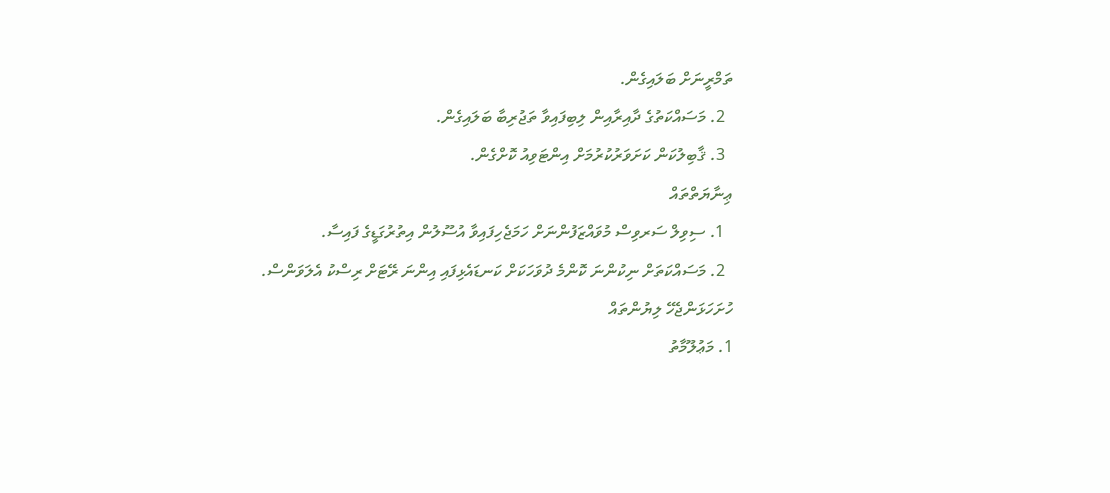ތަމްރީނަށް ބަލައިގެން.
  2. މަސައްކަތުގެ ދާއިރާއިން ލިބިފައިވާ ތަޖުރިބާ ބަލައިގެން.
  3. ޤާބިލުކަން ކަށަވަރުކުރުމަށް އިންޓަވިއު ކޮށްގެން.
ޢިނާޔަތްތައް
  1. ސިވިލް ސަރވިސް މުވައްޒަފުންނަށް ހަމަޖެހިފައިވާ އުސޫލުން އިތުރުގަޑީގެ ފައިސާ.
  2. މަސައްކަތަށް ނިކުންނަ ކޮންމެ ދުވަހަކަށް ކަނޑައެޅިފައި އިންނަ ރޭޓަށް ރިސްކު އެލަވަންސް.
ހުށަހަޅަންޖެހޭ ލިޔުންތައް
1. މަޢުލޫމާތު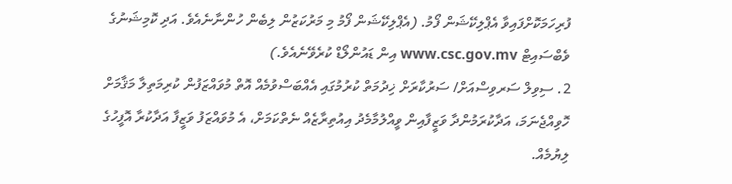ފުރިހަމަކޮށްފައިވާ އެޕްލިކޭޝަން ފޯމު. (އެޕްލިކޭޝަން ފޯމު މި މަރުކަޒުން ލިބެން ހުންނާނެއެވެ. އަދި ކޮމިޝަނުގެ ވެބްސައިޓް www.csc.gov.mv އިން ޑައުންލޯޑް ކުރެވޭނެއެވެ.)
2. ސިވިލް ސަރވިސްއަށް/ ސަރުކާރަށް ޚިދުމަތް ކުރުމުގައި އެއްބަސްވުމެއް އޮތް މުވައްޒަފުން ކުރިމަތިލާ މަޤާމަށް ހޮވިއްޖެނަމަ، އަދާކުރަމުންދާ ވަޒީފާއިން ވީއްލުމާމެދު އިއުތިރާޒެއް ނެތްކަމަށް، އެ މުވައްޒަފު ވަޒީފާ އަދާކުރާ އޮފީހުގެ ލިޔުމެއް.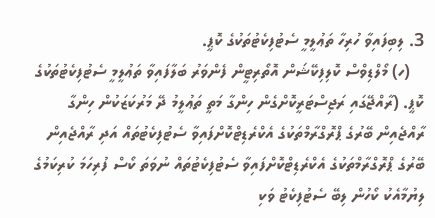3. ލިބިފައިވާ ހުރިހާ ތަޢުލީމީ ސެޓުފިކެޓުތަކުގެ ކޮޕީ.
   (ހ) މޯލްޑިވްސް ކޮލިފިކޭޝަން އޮތޯރިޓީން ފެންވަރު ބަލާފައިވާ ތަޢުލީމީ ސެޓުފިކެޓުތަކުގެ ކޮޕީ. (ރާއްޖޭގައި ރަޖިސްޓަރީކޮށްގެން ހިންގާ މަތީ ތަޢުލީމު ދޭ މަރުކަޒަކުން ހިންގާ ރާއްޖެއިން ބޭރުގެ ޕްރޮގްރާމްތަކުގެ އެކްރެޑިޓްކޮށްފައިވާ ސެޓުފިކެޓުތައް އަދި ރާއްޖެއިން ބޭރުގެ ޕްރޮގްރާމްތަކުގެ އެކްރެޑިޓްކޮށްފައިވާ ސެޓުފިކެޓުތައް ނުވަތަ ކޯސް ފުރިހަމަ ކުރިކަމުގެ ލިޔުމާއެކު ކޯހުން ލިބޭ ސެޓުފިކެޓު ވަކި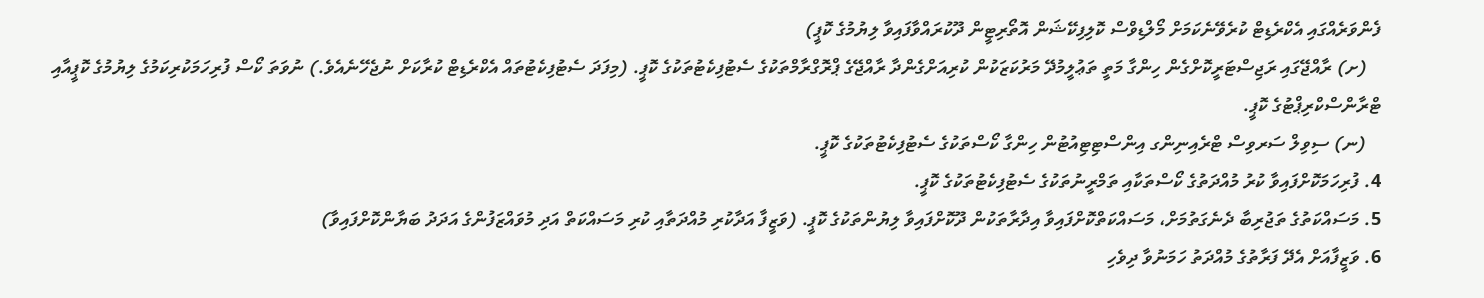ފެންވަރެއްގައި އެކްރެޑިޓް ކުރެވޭނެކަމަށް މޯލްޑިވްސް ކޮލިފިކޭޝަން އޮތޯރިޓީން ދޫކުރައްވާފައިވާ ލިޔުމުގެ ކޮޕީ)
   (ށ) ރާއްޖޭގައި ރަޖިސްޓަރީކޮށްގެން ހިންގާ މަތީ ތަޢުލީމުދޭ މަރުކަޒަކުން ކުރިއަށްގެންދާ ރާއްޖޭގެ ޕްރޮގްރާމްތަކުގެ ސެޓުފިކެޓުތަކުގެ ކޮޕީ. (މިފަދަ ސެޓުފިކެޓުތައް އެކްރެޑިޓް ކުރާކަށް ނުޖެހޭނެއެވެ.) ނުވަތަ ކޯސް ފުރިހަމަކުރިކަމުގެ ލިޔުމުގެ ކޮޕީއާއި ޓްރާންސްކްރިޕްޓުގެ ކޮޕީ.
   (ނ) ސިވިލް ސަރވިސް ޓްރެއިނިންގ އިންސްޓިޓިއުޓުން ހިންގާ ކޯސްތަކުގެ ސެޓުފިކެޓުތަކުގެ ކޮޕީ.
4. ފުރިހަމަކޮށްފައިވާ ކުރު މުއްދަތުގެ ކޯސްތަކާއި ތަމްރީނުތަކުގެ ސެޓުފިކެޓުތަކުގެ ކޮޕީ.
5. މަސައްކަތުގެ ތަޖުރިބާ ދެނެގަތުމަށް، މަސައްކަތްކޮށްފައިވާ އިދާރާތަކުން ދޫކޮށްފައިވާ ލިޔުންތަކުގެ ކޮޕީ. (ވަޒީފާ އަދާކުރި މުއްދަތާއި ކުރި މަސައްކަތް އަދި މުވައްޒަފުންގެ އަދަދު ބަޔާންކޮށްފައިވާ)
6. ވަޒީފާއަށް އެދޭ ފަރާތުގެ މުއްދަތު ހަމަނުވާ ދިވެހި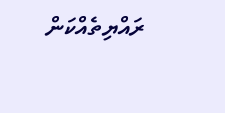ރައްޔިތެއްކަން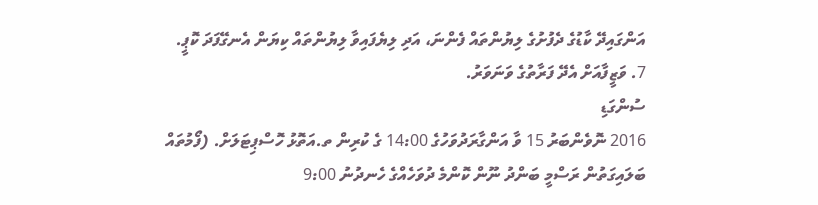އަންގައިދޭ ކާޑުގެ ދެފުށުގެ ލިޔުންތައް ފެންނަ، އަދި ލިޔެފައިވާ ލިޔުންތައް ކިޔަން އެނގޭފަދަ ކޮޕީ.
7. ވަޒީފާއަށް އެދޭ ފަރާތުގެ ވަނަވަރު.
ސުންގަޑި
2016 ނޮވެންބަރު 15 ވާ އަންގާރަދުވަހުގެ 14:00 ގެ ކުރިން ތ.އަތޮޅު ހޮސްޕިޓަލަށް. (ފޯމުތައް ބަލައިގަތުން ރަސްމީ ބަންދު ނޫން ކޮންމެ ދުވަހެއްގެ ހެނދުނު 9:00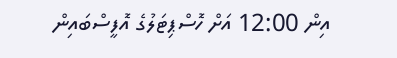އިން 12:00 އަށް ހޮސްޕިޓަލުގެ އޮފީސްބައިން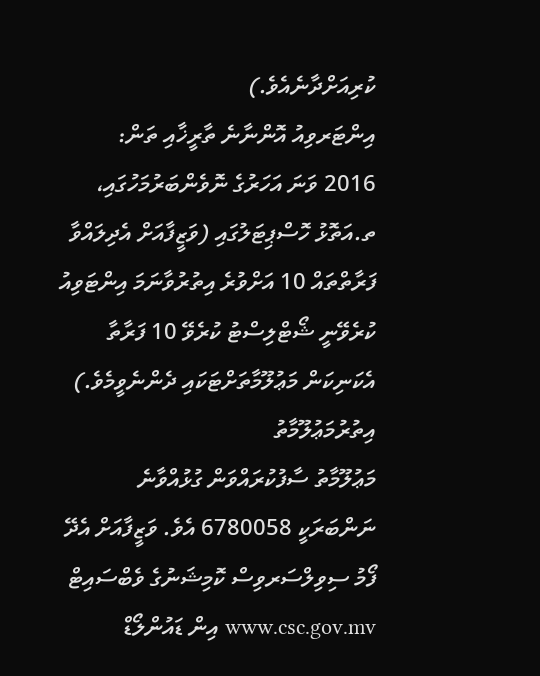ކުރިއަށްދާނެއެވެ.)
އިންޓަރވިއު އޮންނާނެ ތާރީޚާއި ތަން:
2016 ވަނަ އަހަރުގެ ނޮވެންބަރުމަހުގައި، ތ.އަތޮޅު ހޮސްޕިޓަލުގައި (ވަޒީފާއަށް އެދިލައްވާ ފަރާތްތައް 10 އަށްވުރެ އިތުރުވާނަމަ އިންޓަވިއު ކުރެވޭނީ ޝޯޓްލިސްޓު ކުރެވޭ 10 ފަރާތާ އެކަނިކަން މަޢުލޫމާތަށްޓަކައި ދެންނެވީމެވެ.)
އިތުރުމަޢުލޫމާތު
މަޢުލޫމާތު ސާފުކުރައްވަން ގުޅުއްވާނެ ނަންބަރަކީ 6780058 އެވެ. ވަޒީފާއަށް އެދޭ ފޯމު ސިވިލްސަރވިސް ކޮމިޝަނުގެ ވެބްސައިޓް www.csc.gov.mv އިން ޑައުންލޯޑް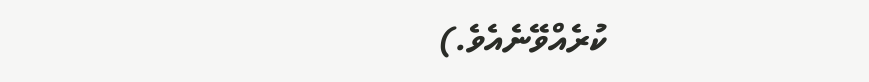ކުރެއްވޭނެއެވެ.)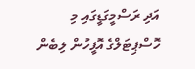އަދި ރަސްމީގަޑީގައި މި ހޮސްޕިޓަލްގެ އޮފީހުން ލިބެން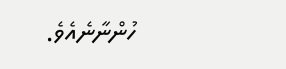ހުންނާނެއެވެ.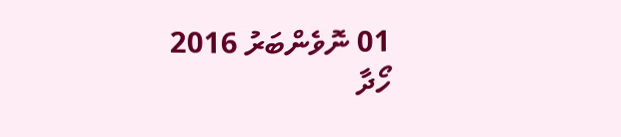01 ނޮވެންބަރު 2016
ހޯދާ